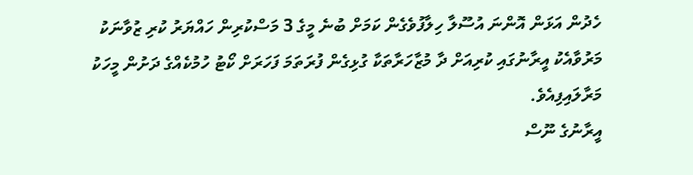ހެދުން އަޅަން އޮންނަ އުސޫލާ ހިލާފުވެގެން ކަމަށް ބުނެ މީގެ 3 މަސްކުރިން ހައްޔަރު ކުރި ޒުވާނަކު މަރުވާއެކު އީރާނުގައި ކުރިއަށް ދާ މުޒާހަރާތަކާ ގުޅިގެން ފުރަތަމަ ފަހަރަށް ކޯޓު ހުމުކެއްގެ ދަށުން މީހަކު މަރާލައިފިއެވެ.
އީރާނުގެ ނޫސް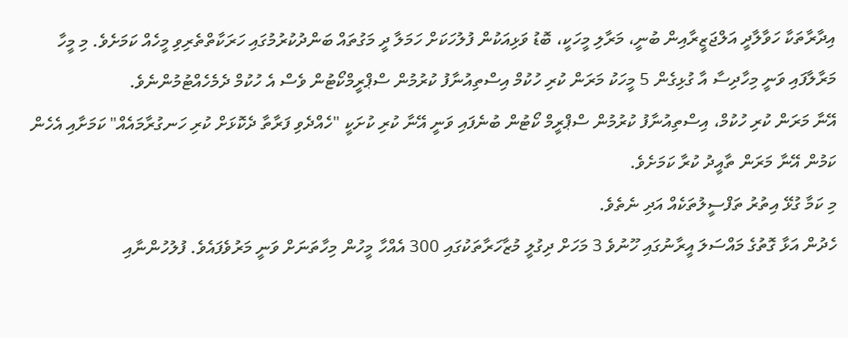އިދާރާތަކާ ހަވާލާދީ އަލްޖަޒީރާއިން ބުނީ، މަރާލި މީހަކީ، ބޮޑު ވަޅިއަކުން ފުލުހަކަށް ހަމަލާ ދީ މަގުތައް ބަންދުކުރުމުގައި ހަރަކާތްތެރިވި މީހެއް ކަމަށެވެ. މި މީހާ މަރާލާފައި ވަނީ މިހާދިސާ އާ ގުޅިގެން 5 މީހަކު މަރަން ކުރި ހުކުމް އިސްތިއުނާފު ކުރުމުން ސްޕްރީމްކޯޓުން ވެސް އެ ހުކުމް ދެމެހެއްޓުމުންނެވެ.
އޭނާ މަރަން ކުރި ހުކުމް، އިސްތިއުނާފު ކުރުމުން ސްޕްރީމް ކޯޓުން ބުނެފައި ވަނީ އޭނާ ކުރި ކުށަކީ "ހެއްދެވި ފަރާތާ ދެކޮޅަށް ކުރި ހަނގުރާމައެއް" ކަމަށާއި އެހެން ކަމުން އޭނާ މަރަން ތާއީދު ކުރާ ކަމަށެވެ.
މި ކަމާ ގުޅޭ އިތުރު ތަފްސީލުތަކެއް އަދި ނެތެވެ.
ހެދުން އަޅާ ގޮތުގެ މައްސަލަ އީރާނުގައި ހޫނުވެ 3 މަހަށް ދިގުލީ މުޒާހަރާތަކުގައި 300 އެއްހާ މީހުން މިހާތަނަށް ވަނީ މަރުވެފައެވެ. ފުލުހުންނާއި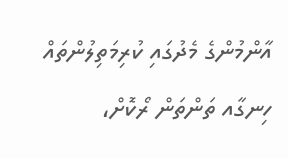އާންމުންގެ މެދުގައި ކުރިމަތިލުންތައް ހިނގާއ ތަންތަން ރޯކޮށް،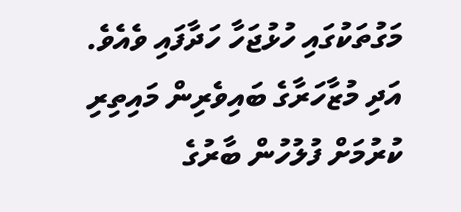މަގުތަކުގައި ހުޅުޖަހާ ހަދާފައި ވެއެވެ. އަދި މުޒާހަރާގެ ބައިވެރިން މައިތިރި ކުރުމަށް ފުލުހުން ބާރުގެ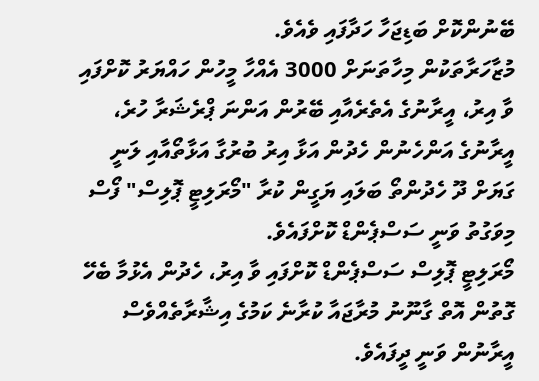ބޭނުންކޮށް ބަޑިޖަހާ ހަދާފައި ވެއެވެ.
މުޒާހަރާތަކުން މިހާތަނަށް 3000 އެއްހާ މީހުން ހައްޔަރު ކޮށްފައި ވާ އިރު، އީރާނުގެ އެތެރެއާއި ބޭރުން އަންނަ ޕްރެޝަރާ ހުރެ، އީރާނުގެ އަންހެނުން ހެދުން އަޅާ އިރު ބުރުގާ އަޅާތޯއާއި ލަނީ ގަޔަށް ދޫ ހެދުންތޯ ބަލައި ޔަގީން ކުރާ "މޯރަލިޓީ ޕޮލިސް" ފޯސް މިވަގުތު ވަނީ ސަސްޕެންޑް ކޮށްފައެވެ.
މޯރަލިޓީ ޕޮލިސް ސަސްޕެންޑް ކޮށްފައި ވާ އިރު، ހެދުން އެޅުމާ ބެހޭ ގޮތުން އޮތް ގާނޫނު މުރާޖައާ ކުރާނެ ކަމުގެ އިޝާރާތެއްވެސް އީރާނުން ވަނީ ދީފައެވެ.